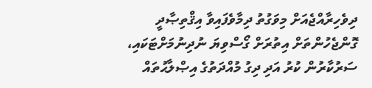ދިވެހިރާއްޖެއަށް މިވަގުތު ދިމާވެފައިވާ އިޤްތިޞާދީ ގޮންޖެހުންތަށް އިތުރަށް ގޯސްވިޔަ ނުދިނުމަށްޓަކައި، ސަރުކާރުން ކުރު އަދި ދިގު މުއްދަތުގެ އިޞްލާޙުތައް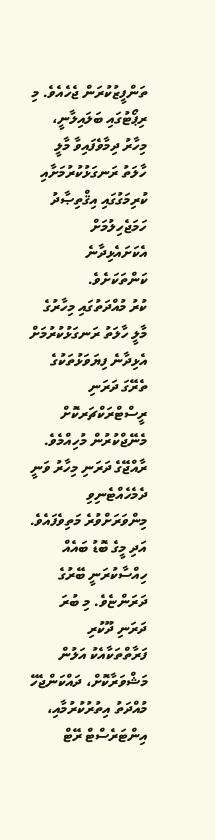ތަންފީޒުކުރަން ޖެހެއެވެ. މި ރިޕޯޓުގައި ބަލައިލާނީ، މިހާރު ދިމާވެފައިވާ މާލީ ހާލަތު ރަނގަޅުކުރުމަށާއި ކުރިމަގުގައި އިޤްތިޞާދު ހަމަޖެހިލުމަށް އެކަށައެޅިދާނެ ކަންތަކަށެވެ.
ކުރު މުއްދަތުގައި މިހާރުގެ މާލީ ހާލަތު ރަނގަޅުކުރުމަށް އެޅިދާނެ ފިޔަވަޅުތަކުގެ ތެރޭގަ ދަރަނި ރީސްޓްރަކްޗަރކޮށް މެނޭޖްކުރުން މުހިއްމެވެ. ރާއްޖޭގެ ދަރަނި މިހާރު ވަނީ ދެމެހެއްޓެނިވި މިންވަރަށްވުރެ މަތިވެފައެވެ. އަދި މީގެ ބޮޑު ބައެއް ހިއްސާކުރަނީ ބޭރުގެ ދަރަންޏެވެ. މި ބުރަ ދަރަނި ދޫކުރި ފަރާތްތަކާއެކު އަލުން މަޝްވަރާކޮށް، ދައްކަންޖެހޭ މުއްދަތު އިތުރުކުރުމާއި، އިންޓަރެސްޓް ރޭޓް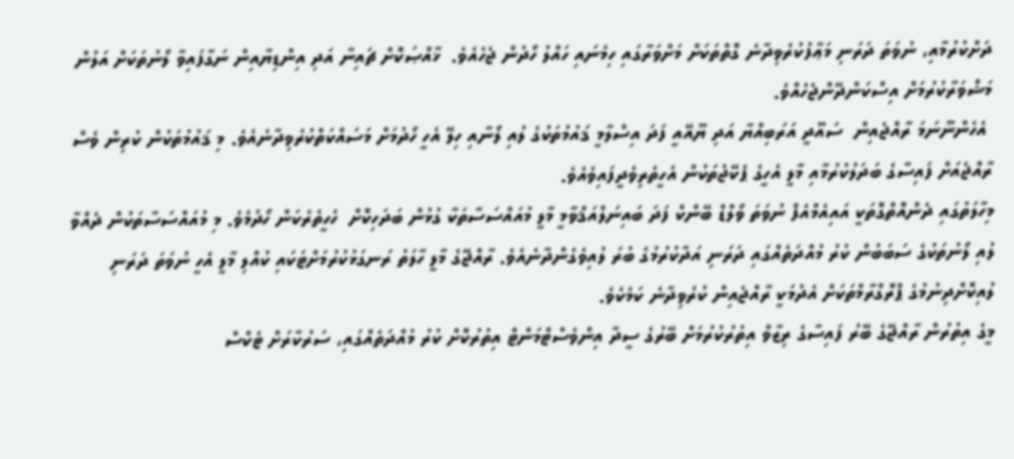ދަށްކުރުމާއި، ނުވަތަ ދަރަނި މަޢާފުކުރެވިދާނެ ގޮތްތަކަށް މަށްވަރާގައި ހިމެނައި ހައްލު ހޯދުން ޖެހެއެވެ.  ޚާއްޞަކޮށް ޗައިނާ އަދި އިންޑިޔާއިން ނަގާފައިވާ ލޯނުތަކަށް އަލުން މަޝްވަރާކުރުމަށް އިސްކަންދޭންޖެހެއްވެ.
 އެހެންނޫނަމަ ރާއްޖެއިން  ސައޫދީ އަރަބިއްޔާ އަދި ޔޫއޭއީ ފަދަ އިސްލާމީ ޤައުމުތަކުގެ ލުއި ލޯނާއި ހިލޭ އެހީ ހޯދުމަށް މަސައްކަތްކުރެވިދާނެއެވެ. މި ޤައުމުތަކުން ކުރިން ވެސް ރާއްޖެއަށް ފައިސާގެ ބަދަލުކުރުމާއި މާލީ އެހީގެ ޕެކޭޖުތަކުން އެހީތެރިވެދީފައިވެއެވެ.
މިހާލަތުގައި ދެންއޮތްގޮތަކީ އައިއެމްއެފް ނުވަތަ ވޯލްޑް ބޭންކް ފަދަ ބައިނަލްއަޤްވާމީ މާލީ މުއައްސަސާތަކާ ގުޅުން ބަދަހިކޮށް  ހެހީތެރެކަން ހޯދުމެވެ. މި މުއައްސަސާތަކުން ދެއްވާ ލުއި ލޯނުތަކުގެ ސަބަބުން ކުރު މުއްދަތެއްގައި ދަރަނި އަދާކުރުމުގެ ބުރަ ލުއިވެގެންދާނެއެވެ. ރާއްޖޭގެ މާލީ ހާލަތު ރަނގަޅުކުރުމަށްޓަކައި ކުއްލި މާލީ އެހީ ނުވަތަ ދަރަނި ލުއިކޮށްދިނުމުގެ ޕްރޮގްރާމްތަކަށް އެދުމަކީ ރާއްޖެއިން ކުރެވިދާނެ ކަމެކެވެ.
މީގެ އިތުރުން ރާއްޖޭގެ ބޭރު ފައިސާގެ ރިޒާވް އިތުރުކުރުމަށް ބޭރުގެ ސީދާ އިންވެސްޓްމަންޓް އިތުރުކޮށް ކުރު މުއްދަތެއްގައި، ސަރުކާރަށް ޓެކްސް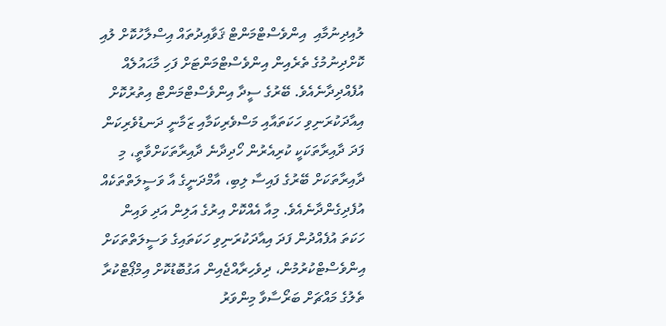ލުއިދިނުމާއި  އިންވެސްޓްމަންޓް ޤަވާއިދުތައް އިސްލާހުކޮށް ލުއި ކޮށްދިނުމުގެ ތެރެއިން އިންވެސްޓްމަންޓަށް ފަހި މާޙައުލެއް އުފެއްދިދާނެއެވެ. ބޭރުގެ ސީދާ އިންވެސްޓްމަންޓް އިތުރުކޮށް އިއާދަކުރަނިވި ހަކަތައާއި މަސްވެރިކަމާއި ޒަމާނީ ދަނޑުވެރިކަން ފަދަ ދާއިރާތަކަކީ ކުރިއެރުން ހޯދިދާނެ ދާއިރާތަކަށްވާތީ، މި ދާއިރާތަކަށް ބޭރުގެ ފައިސާ ލިބި، އާމްދަނީގެ އާ ވަސީލަތްތަކެއް އުފެދިގެންދާނެއެވެ. މިއާ އެއްކޮށް އިރުގެ އަލިން އަދި ވައިން ހަކަތަ އުފެއްދުން ފަދަ އިއާދަކުރަނިވި ހަކަތައިގެ ވަސީލަތްތަކަށް އިންވެސްޓްކުރުމުން، ދިވެހިރާއްޖެއިން އަގުބޮޑުކޮށް އިމްޕޯޓްކުރާ ތެލުގެ މައްޗަށް ބަރޯސާވާ މިންވަރު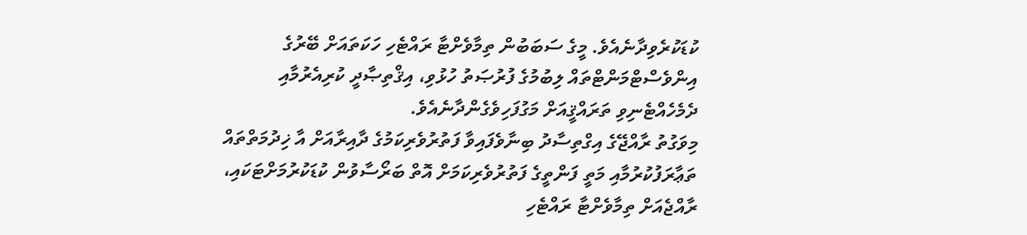ކުޑަކުރެވިދާނެއެވެ. މީގެ ސަބަބުން ތިމާވެށްޓާ ރައްޓެހި ހަކަތައަށް ބޭރުގެ އިންވެސްޓްމަންޓްތައް ލިބުމުގެ ފުރުޞަތު ހުޅުވި، އިޤްތިޞާދީ ކުރިއެރުމާއި ދެމެހެއްޓެނިވި ތަރައްޤީއަށް މަގުފަހިވެގެންދާނެއެވެ.
މިވަގުތު ރާއްޖޭގެ އިގްތިސާދު ބިނާވެފައިވާ ފަތުރުވެރިކަމުގެ ދާއިރާއަށް އާ ޚިދުމަތްތައް ތަޢާރަފުކުރުމާއި މަތީ ފަންތީގެ ފަތުރުވެރިކަމަށް އޮތް ބަރޯސާވުން ކުޑަކުރުމަށްޓަކައި، ރާއްޖެއަށް ތިމާވެށްޓާ ރައްޓެހި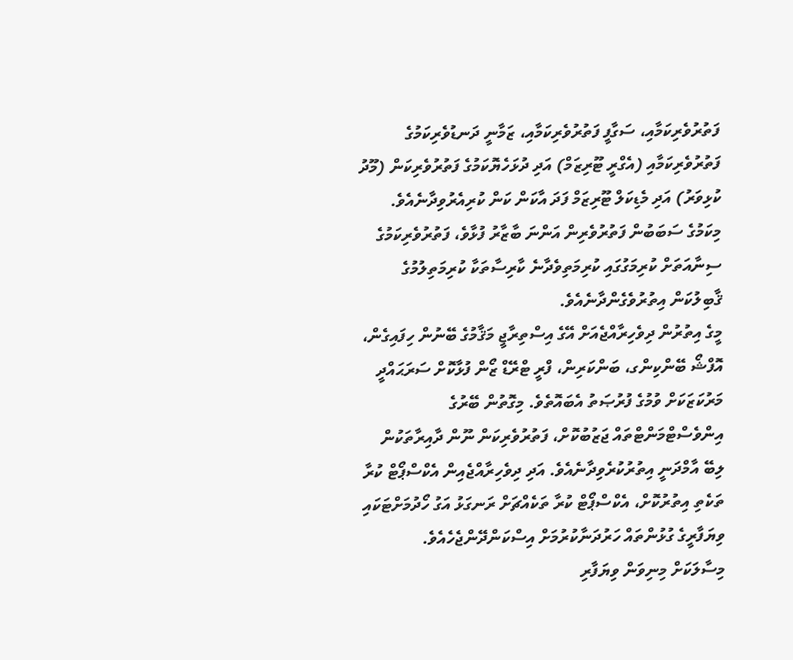ފަތުރުވެރިކަމާއި، ސަގާފީ ފަތުރުވެރިކަމާއި، ޒަމާނީ ދަނޑުވެރިކަމުގެ ފަތުރުވެރިކަމާއި (އެގްރީ ޓޫރިޒަމް) އަދި ދުޅަހެޔޮކަމުގެ ފަތުރުވެރިކަން (މޫދު ކުޅިވަރު) އަދި މެޑިކަލް ޓޫރިޒަމް ފަދަ އާކަން ކަން ކުރިއެރުވިދާނެއެވެ. މިކަމުގެ ސަބަބުން ފަތުރުވެރިން އަންނަ ބާޒާރު ފުޅާވެ، ފަތުރުވެރިކަމުގެ ސިނާއަތަށް ކުރިމަގުގައި ކުރިމަތިވެދާނެ ކާރިސާތަކާ ކުރިމަތިލުމުގެ ޤާބިލުކަން އިތުރުވެގެންދާނެއެވެ.
މީގެ އިތުރުން ދިވެހިރާއްޖެއަށް އޭގެ އިސްތިރާޖީ މަޤާމުގެ ބޭނުން ހިފައިގެން، އޮފްޝޯ ބޭންކިންގ، ބަންކަރިން، ފްރީ ޓްރޭޑް ޒޯން ފުޅާކޮށް ސަރަޙައްދީ މަރުކަޒަކަށް ވުމުގެ ފުރުޞަތު އެބައޮތެވެ. މިގޮތުން ބޭރުގެ އިންވެސްޓްމަންޓްތައް ޖަޒުބުކޮށް، ފަތުރުވެރިކަން ނޫން ދާއިރާތަކުން ލިބޭ އާމްދަނީ އިތުރުކުރެވިދާނެއެވެ. އަދި ދިވެހިރާއްޖެއިން އެކްސްޕޯޓް ކުރާ ތަކެތި އިތުރުކޮށް، އެކްސްޕޯޓް ކުރާ ތަކެއްޗަށް ރަނގަޅު އަގު ހޯދުމަށްޓަކައި ވިޔަފާރީގެ ގުޅުންތައް ހަރުދަނާކުރުމަށް އިސްކަންދޭންޖެހެއެވެ.
މިސާލަކަށް މިނިވަން ވިޔަފާރި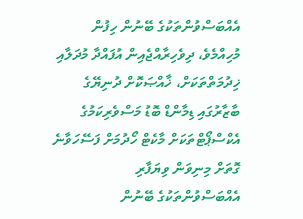އެއްބަސްވުންތަކުގެ ބޭނުން ހިފުން މުހިއްމެވެ، ދިވެހިރާއްޖެއިން އުފައްދާ މުދަލާއި ޚިދުމަތްތަކަށް، ޚާއްޞަކޮށް ދުނިޔޭގެ ބާޒާރުގައި ޑިމާންޑް ބޮޑު މަސްވެރިކަމުގެ އެކްސްޕޯޓްތަކަށް މާކެޓް ހޯދުމަށް ފަސޭހަވާނެ ގޮތަށް މިނިވަން ވިޔަފާރި އެއްބަސްވުންތަކުގެ ބޭނުން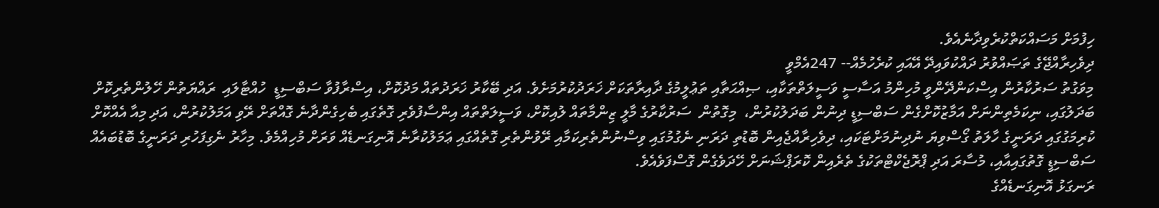ހިފުމަށް މަސައްކަތްކުރެވިދާނެއެވެ.
ދިވެހިރާއްޖޭގެ ތަޞައްވުރު ދައްކުވައިދޭ އޭއައި ކުރެހުމެއް-- 247އެމްވީ
މިވަގުތު ސަރުކާރުން އިސްކަންދޭންވީ މުހިންމު އަސާސީ ވަސީލަތްތަކާއި، ޞިއްޙަތާއި ތަޢުލީމުގެ ދާއިރާތަކަށް ޚަރަދުކުރުމަށެވެ. އަދި ބޭކާރު ޚަރަދުތައް މަދުކޮށް، އިސްރާފުވާ ސަބްސިޑީ  ހުއްޓާލައި  ރައްޔަތުން ހޭލުންތެރިކޮށް ބަދަލުގައި، ނިކަމެތިންނަށް އަމާޒުކޮށްގެން ސަބްސިޑީ ދިނުން ބަދަލުކުރުން،  މިގޮތުން  ސަރުކާރުގެ މާލީ ޒިންމާތައް ލުއިކޮށް، ވަސީލަތްތައް އިންސާފުވެރި ގޮތެގައި ބެހިގެންދާނެ ގޮއްތަށް ރޭވި އަމަލުކުރުން، އަދި މިއާ އެއްކޮށް ކުރިމަގުގައި ދަރަނީގެ ހާލަތު ގޯސްވިޔަ ނުދިނުމަށްޓަކައި، ދިވެހިރާއްޖެއިން ބޮޑުތި ދަރަނި ނެގުމުގައި ވިސްނުންތެރިކަމާއި ރޭވުންތެރި ގޮތެއްގައި ޢަމަލުކުރާނެ އޮނިގަނޑެއް ވަރަށް މުހިއްމެވެ. މިހާރު ނެގިފަހުރި ދަރަނީގެ ބޮޑުބައެއް ސަބްސިޑީ ގޮތުގައިއާއި، މުސާރަ އަދި ޕްރޮޖެކްޓްތަކުގެ ތެރެއިން ކޮރަޕްޝަނަށް ހޭދަވެގެން ގޮސްފަވެއެވެ.
ރަނގަޅު އޮނިގަނޑެއްގެ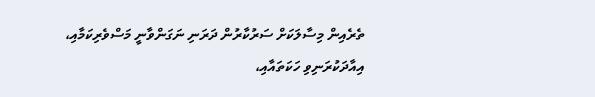ތެރެއިން މިސާލަކަށް ސަރުކާރުން ދަރަނި ނަގަންވާނީ މަސްވެރިކަމާއި، އިއާދަކުރަނިވި ހަކަތައާއި،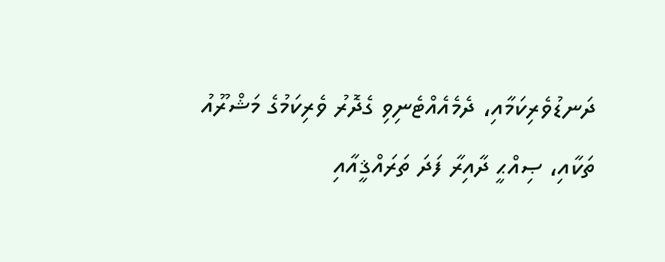ދަނޑުވެރިކަމާއި، ދެމެއެއްޓެނިވި ގެދޮރު ވެރިކަމުގެ މަޝްރޫއު ތަކާއި، ޞިއްޙީ ދާއިރާ ފަދަ ތަރައްޤީއާއި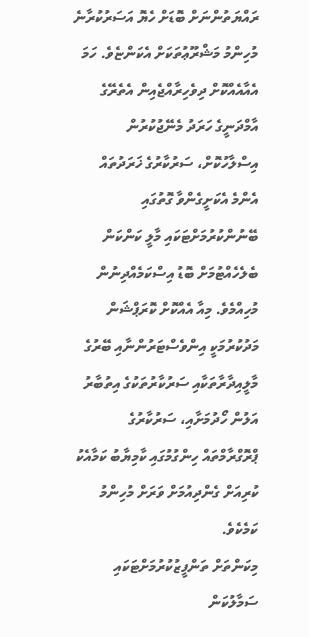ރައްޔަތުންނަށް ބޮޑަށް ހެޔޮ އަސަރުކުރާނެ މުހިންމު މަޝްރޫޢުތަކަށް އެކަންޏެވެ. ހަމަ އެއާއެއްކޮށް ދިވެހިރާއްޖެއިން އެތެރޭގެ އާމްދަނީގެ ހަރަދު މެނޭޖުކުރުން އިސްލާހުކޮށް، ސަރުކާރުގެ ޚަރަދުތައް އެންމެ އެކަށީގެންވާ ގޮތުގައި ބޭނުންކުރުމަށްޓަކައި މާލީ ކަންކަން ބެލެހެއްޓުމަށް ބޮޑު އިސްކަމެއްދިނުން މުހިއްމެވެ. މިއާ އެއްކޮށް ކޮރަޕްޝަން މަދުކުރުމަކީ އިންވެސްޓަރުންނާއި ބޭރުގެ މާލީއިދާރާތަކާއި ސަރުކާރުތަކުގެ އިތުބާރު އަލުން ހޯދުމަށާއި، ސަރުކާރުގެ ޕްރޮގްރާމްތައް ހިންގުމުގައި ކާމިޔާބު ކަމާއެކު ކުރިއަށް ގެންދިއުމަށް ވަރަށް މުހިންމު ކަމެކެވެ.
މިކަންތަށް ތަންފީޒުކުރުމަށްޓަކައި ސަމާލުކަން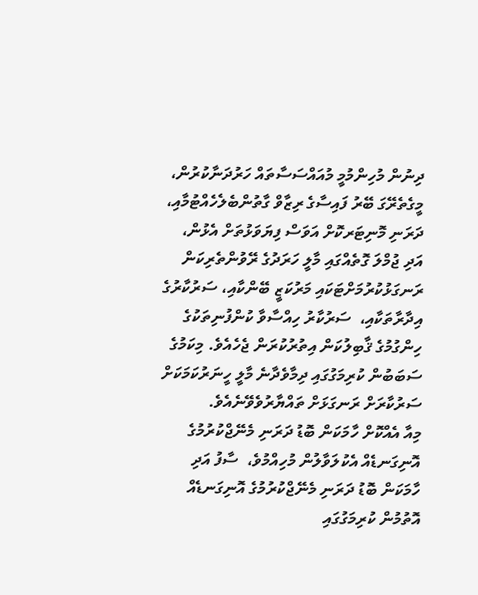ދިނުން މުހިންމުމީ މުއައްސަސާތައް ހަރުދަނާކުރުން، މީގެތެރޭގަ ބޭރު ފައިސާގެ ރިޒާވް ގާތުންބެލެހެއްޓުމާއި، ދަރަނި މޮނިޓަރކޮށް އަވަސް ފިޔަވަޅުތަށް އެޅުން، އަދި ޖުމްލަ ގޮތެއްގައި މާލީ ހަރަދުގެ ރޭވުންތެރިކަން ރަނގަޅުކުރުމަށްޓަކައި މަރުކަޒީ ބޭންކާއި، ސަރުކާރުގެ އިދާރާތަކާއި،  ސަރުކާރު ހިއްސާވާ ކުންފުނިތަކުގެ ހިންގުމުގެ ޤާބިލުކަން އިތުރުކުރަން ޖެހެއެވެ. މިކަމުގެ ސަބަބުން ކުރިމަގުގައި ދިމާވެދާނެ މާލީ ހީނަރުކަމަކަށް ސަރުކާރަށް ރަނގަޅަށް ތައްޔާރުވެވޭނެއެވެ.
މިއާ އެއްކޮށް ހާމަކަން ބޮޑު ދަރަނި މެނޭޖްކުރުމުގެ އޮނިގަނޑެއް އެކުލަވާލުން މުހިއްމުވެ،  ސާފު އަދި ހާމަކަން ބޮޑު ދަރަނި މެނޭޖްކުރުމުގެ އޮނިގަނޑެއް އޮތުމުން ކުރިމަގުގައި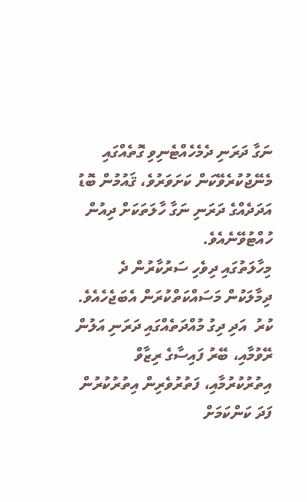ނަގާ ދަރަނި ދެމެހެއްޓެނިވި ގޮތެއްގައި މެނޭޖުކުރެވޭކަން ކަށަވަރުވެ، ޤައުމުން ބޮޑު އަދަދެއްގެ ދަރަނި ނަގާ ހާލަތަކަށް ދިއުން ހުއްޓުވޭނެއެވެ.
މިހާލަތުގައި ދިވެހި ސަރުކާރުން ދެ ދިމާލަކުން މަސައްކަތްކުރަން އެބަޖެހެއެވެ. ކުރު  އަދި ދިގު މުއްދަތެއްގައި ދަރަނި އަލުން ރޭވުމާއި، ބޭރު ފައިސާގެ ރިޒާވް އިތުރުކުރުމާއި، ފަތުރުވެރިން އިތުރުކުރުން ފަދަ ކަންކަމަށް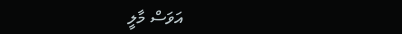އަވަސް މާލީ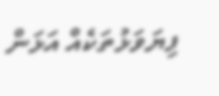ފިޔަވަޅުތަކެއް އަޅަން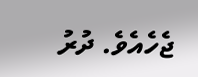ޖެހެއެވެ. ދުރު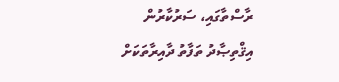ރާސްތާގައި، ސަރުކާރުން އިޤްތިޞާދު ތަފާތު ދާއިރާތަކަށް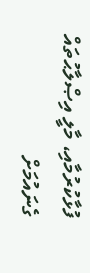ފުޅާކުރުމާއި، މާލީ އިޞްލާޙުތައް ގެނައުމަށް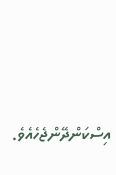އިސްކަންދޭންޖެހެއެވެ.